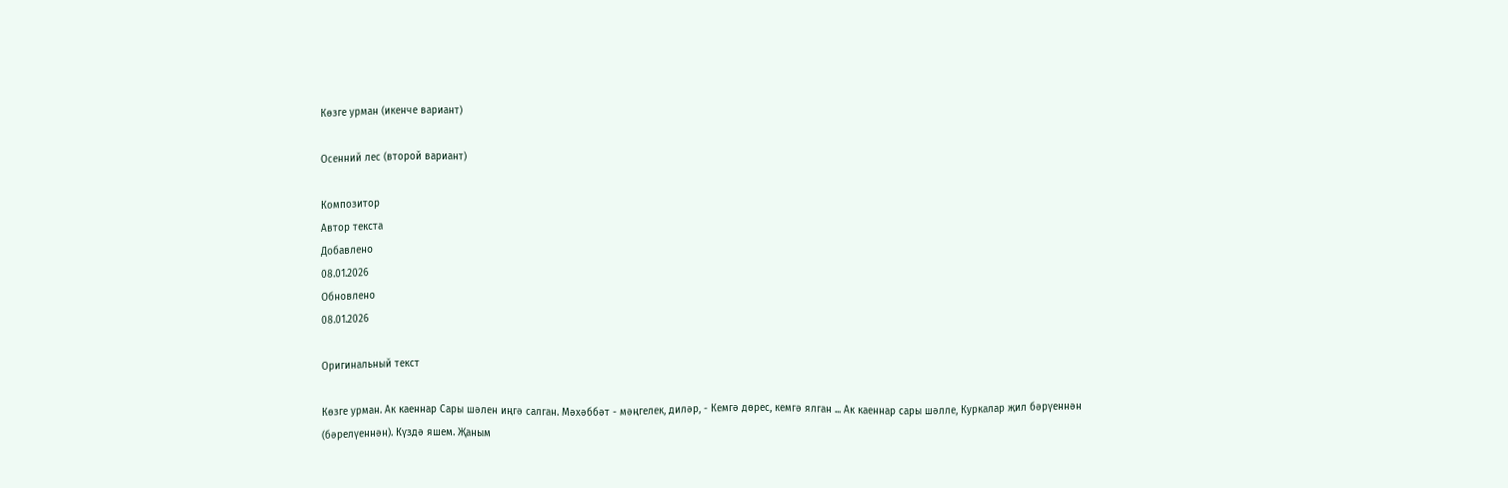Көзге урман (икенче вариант)

Осенний лес (второй вариант)

Композитор
Автор текста
Добавлено
08.01.2026
Обновлено
08.01.2026

Оригинальный текст

Көзге урман. Ак каеннар Сары шәлен иңгә салган. Мәхәббәт - мәңгелек, диләр, - Кемгә дөрес, кемгә ялган ... Ак каеннар сары шәлле, Куркалар җил бәрүеннән (бәрелүеннән). Күздә яшем. Җаным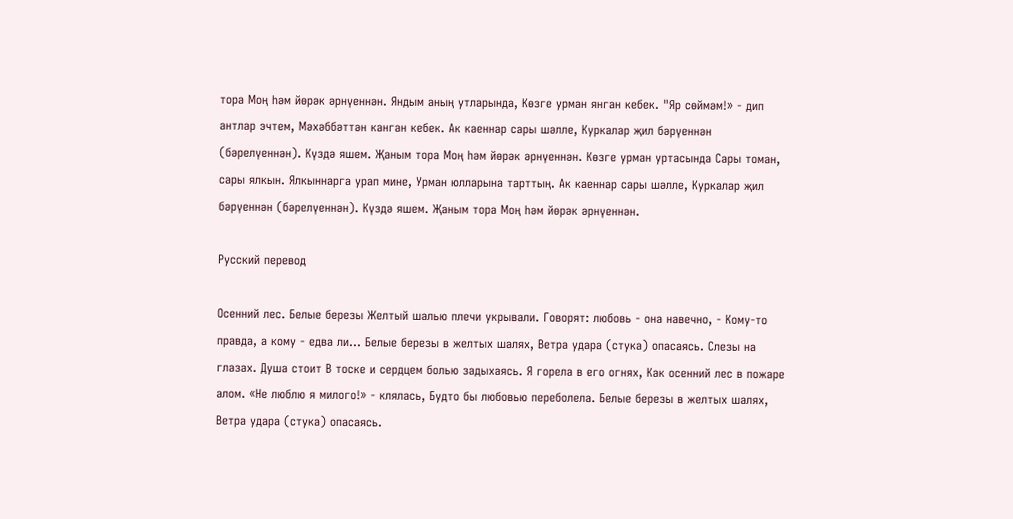тора Моң һәм йөрәк әрнүеннән. Яндым аның утларында, Көзге урман янган кебек. "Яр сөймәм!» - дип антлар эчтем, Мәхәббәттән канган кебек. Ак каеннар сары шәлле, Куркалар җил бәрүеннән (бәрелүеннән). Күздә яшем. Җаным тора Моң һәм йөрәк әрнүеннән. Көзге урман уртасында Сары томан, сары ялкын. Ялкыннарга урап мине, Урман юлларына тарттың. Ак каеннар сары шәлле, Куркалар җил бәрүеннән (бәрелүеннән). Күздә яшем. Җаным тора Моң һәм йөрәк әрнүеннән.

Русский перевод

Осенний лес. Белые березы Желтый шалью плечи укрывали. Говорят: любовь - она навечно, - Кому-то правда, а кому - едва ли... Белые березы в желтых шалях, Ветра удара (стука) опасаясь. Слезы на глазах. Душа стоит В тоске и сердцем болью задыхаясь. Я горела в его огнях, Как осенний лес в пожаре алом. «Не люблю я милого!» - клялась, Будто бы любовью переболела. Белые березы в желтых шалях, Ветра удара (стука) опасаясь.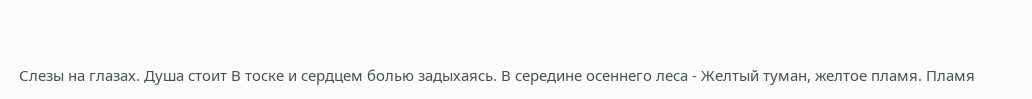Слезы на глазах. Душа стоит В тоске и сердцем болью задыхаясь. В середине осеннего леса - Желтый туман, желтое пламя. Пламя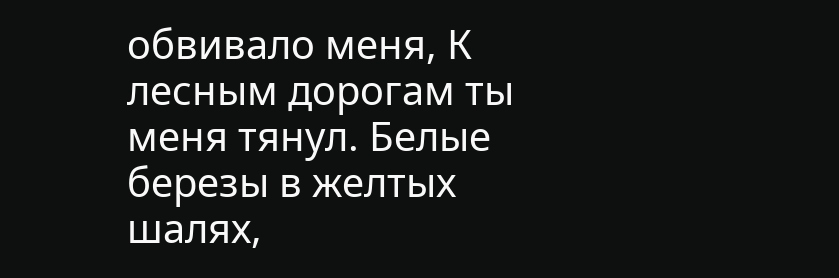обвивало меня, К лесным дорогам ты меня тянул. Белые березы в желтых шалях,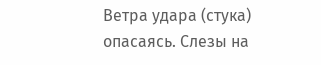Ветра удара (стука) опасаясь. Слезы на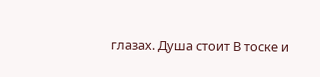глазах. Душа стоит В тоске и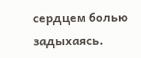сердцем болью задыхаясь.